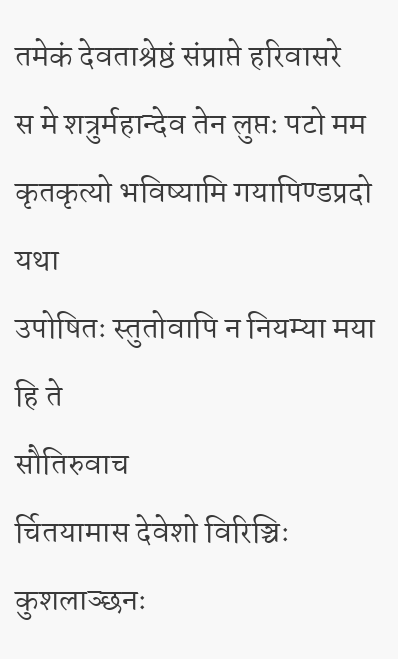तमेकं देवताश्रेष्ठं संप्राप्ते हरिवासरे
स मे शत्रुर्महान्देव तेन लुप्तः पटो मम
कृतकृत्यो भविष्यामि गयापिण्डप्रदो यथा
उपोषितः स्तुतोवापि न नियम्या मया हि ते
सौतिरुवाच
र्चितयामास देवेशो विरिञ्चिः कुशलाञ्छनः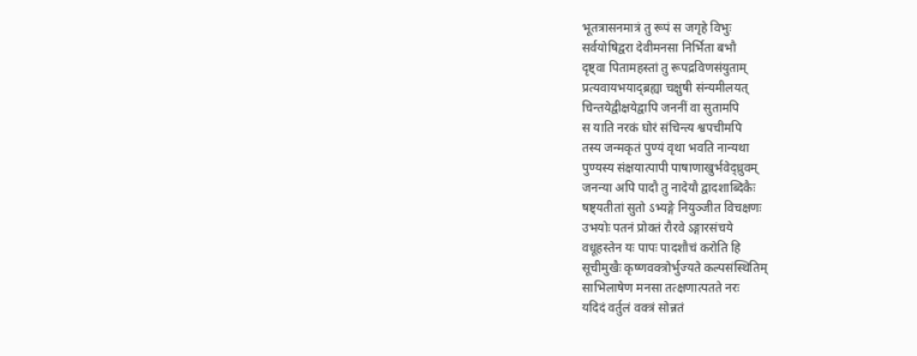भूतत्रासनमात्रं तु रूपं स जगृहे विभुः
सर्वयोषिद्वरा देवीमनसा निर्भिता बभौ
दृष्ट्वा पितामहस्तां तु रूपद्रविणसंयुताम्
प्रत्यवायभयाद्ब्रह्या चक्षुषी संन्यमीलयत्
चिन्तयेद्वीक्षयेद्वापि जननीं वा सुतामपि
स याति नरकं घोरं संचिन्त्य श्वपचीमपि
तस्य जन्मकृतं पुण्यं वृथा भवति नान्यथा
पुण्यस्य संक्षयात्पापी पाषाणाखुर्भवेद्ध्रुवम्
जनन्या अपि पादौ तु नादेयौ द्वादशाब्दिकैः
षष्ट्यतीतां सुतो ऽभ्यङ्गे नियुञ्जीत विचक्षणः
उभयोः पतनं प्रोक्तं रौरवे ऽङ्गारसंचये
वधूहस्तेन यः पापः पादशौचं करोति हि
सूचीमुखैः कृष्णवक्त्रोर्भुज्यते कल्पसंस्थितिम्
साभिलाषेण मनसा तत्क्षणात्पतते नरः
यदिदं वर्तुलं वक्त्रं सोन्नतं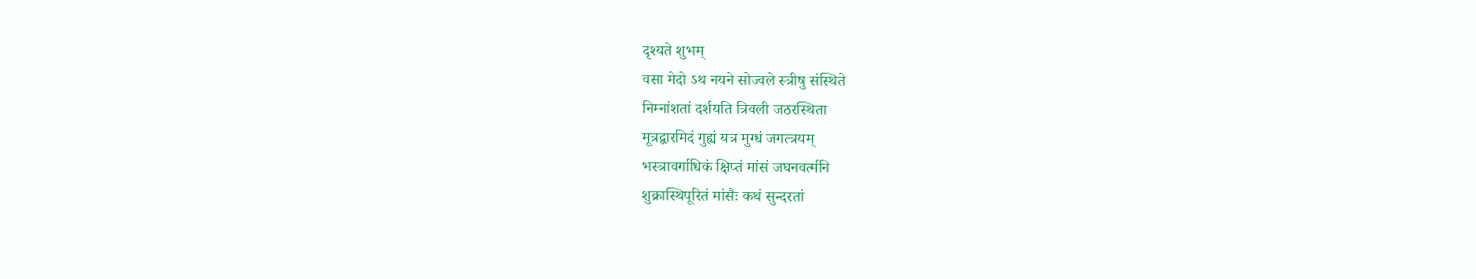दृश्यते शुभम्
वसा मेदो ऽथ नयने सोज्वले स्त्रीषु संस्थिते
निम्नांशतां दर्शयति त्रिवली जठरस्थिता
मूत्रद्वारमिदं गुह्यं यत्र मुग्धं जगत्त्रयम्
भस्त्रावर्गाधिकं क्षिप्तं मांसं जघनवर्त्मनि
शुक्रास्थिपूरितं मांसैः कथं सुन्दरतां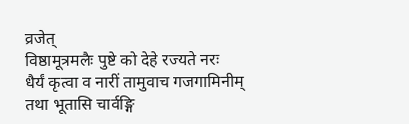व्रजेत्
विष्ठामूत्रमलैः पुष्टे को देहे रज्यते नरः
धैर्यं कृत्वा व नारीं तामुवाच गजगामिनीम्
तथा भूतासि चार्वङ्गि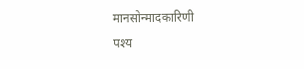मानसोन्मादकारिणी
पश्य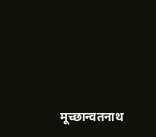मूच्छान्वतनाथ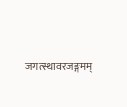जगत्स्थावरजङ्गमम्